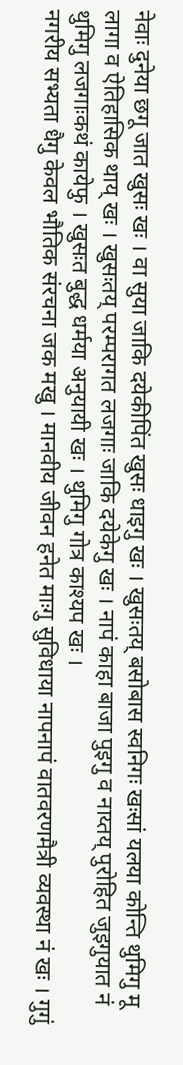नेवाः दुनेया छगू जात खुसः खः । वा सुया जाकि दयेकीपिंत खुसः धाइगु खः । खुसःतय् बसोबास स्वनिगः खःसां यलया कोन्ति थुमिगु मू लागा व ऐतिहासिक थाय् खः । खुसःतय् परम्परागत लजगाः जाकि दयेकेगु खः । नापं काहा बाजा पुइगु व नाय्तय् पुरोहित जुइगुयात नं थुमिगु लजगाःकथं कायेफु । खुसःत बुद्ध धर्मया अनुयायी खः । थुमिगु गोत्र काश्यप खः ।
नगरीय सभ्यता धैगु केवल भौतिक संरचना जक मखु । मानवीय जीवन हनेत माःगु सुविधाया नापनापं वातवरणमैत्री व्यवस्था नं खः । गुगुं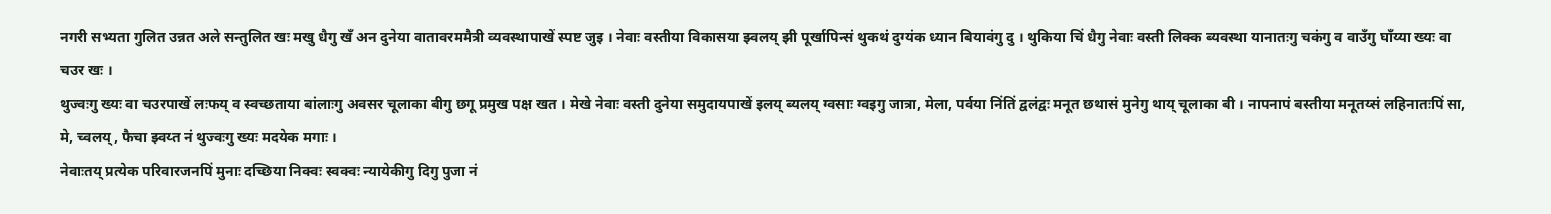नगरी सभ्यता गुलित उन्नत अले सन्तुलित खः मखु धैगु खँ अन दुनेया वातावरममैत्री व्यवस्थापाखें स्पष्ट जुइ । नेवाः वस्तीया विकासया झ्वलय् झी पूर्खापिन्सं थुकथं दुग्यंक ध्यान बियावंगु दु । थुकिया चिं धैगु नेवाः वस्ती लिक्क ब्यवस्था यानातःगु चकंगु व वाउँगु घाँय्या ख्यः वा चउर खः ।
थुज्वःगु ख्यः वा चउरपाखें लःफय् व स्वच्छताया बांलाःगु अवसर चूलाका बीगु छगू प्रमुख पक्ष खत । मेखे नेवाः वस्ती दुनेया समुदायपाखें इलय् ब्यलय् ग्वसाः ग्वइगु जात्रा, मेला, पर्वया निंतिं द्वलंद्वः मनूत छथासं मुनेगु थाय् चूलाका बी । नापनापं बस्तीया मनूतय्सं लहिनातःपिं सा, मे, च्वलय्, फैचा झ्वय्त नं थुज्वःगु ख्यः मदयेक मगाः ।
नेवाःतय् प्रत्येक परिवारजनपिं मुनाः दच्छिया निक्वः स्वक्वः न्यायेकीगु दिगु पुजा नं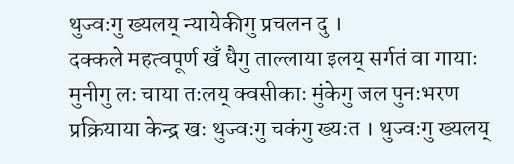थुज्वःगु ख्यलय् न्यायेकीगु प्रचलन दु ।
दक्कले महत्वपूर्ण खँ धैगु ताल्लाया इलय् सर्गतं वा गायाः मुनीगु लः चाया तःलय् क्वसीकाः मुंकेगु जल पुनःभरण प्रक्रियाया केन्द्र खः थुज्वःगु चकंगु ख्यःत । थुज्वःगु ख्यलय्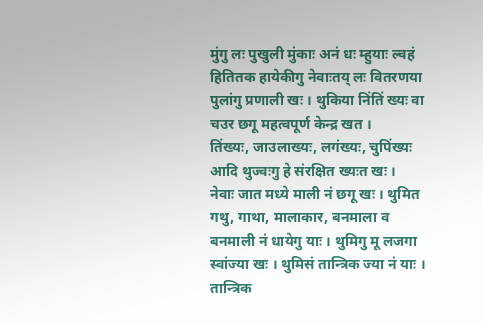मुंगु लः पुखुली मुंकाः अनं धः म्हुयाः ल्वहं हितितक हायेकीगु नेवाःतय् लः वितरणया पुलांगु प्रणाली खः । थुकिया निंतिं ख्यः वा चउर छगू महत्वपूर्ण केन्द्र खत ।
तिंख्यः, जाउलाख्यः, लगंख्यः, चुपिंख्यः आदि थुज्वःगु हे संरक्षित ख्यःत खः ।
नेवाः जात मध्ये माली नं छगू खः । थुमित गथु, गाथा, मालाकार, बनमाला व बनमाली नं धायेगु याः । थुमिगु मू लजगा स्वांज्या खः । थुमिसं तान्त्रिक ज्या नं याः । तान्त्रिक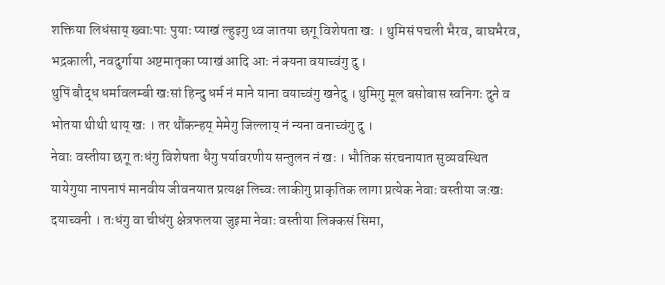शक्तिया लिधंसाय् ख्वाःपाः पुयाः प्याखं ल्हुइगु थ्व जातया छगू विशेषता खः । थुमिसं पचली भैरव, बाघभैरव, भद्रकाली, नवदुर्गाया अष्टमातृका प्याखं आदि आः नं क्यना वयाच्वंगु दु ।
थुपिं बौद्ध धर्मावलम्बी खःसां हिन्दु धर्म नं माने याना वयाच्वंगु खनेदु । थुमिगु मूल बसोबास स्वनिगः दुने व भोतया थीथी थाय् खः । तर थौंकन्हय् मेमेगु जिल्लाय् नं न्यना वनाच्वंगु दु ।
नेवाः वस्तीया छगू तःधंगु विशेषता धैगु पर्यावरणीय सन्तुलन नं खः । भौतिक संरचनायात सुव्यवस्थित यायेगुया नापनापं मानवीय जीवनयात प्रत्यक्ष लिच्वः लाकीगु प्राकृतिक लागा प्रत्येक नेवाः वस्तीया जःखः दयाच्वनी । तःधंगु वा चीधंगु क्षेत्रफलया जुइमा नेवाः वस्तीया लिक्कसं सिमा,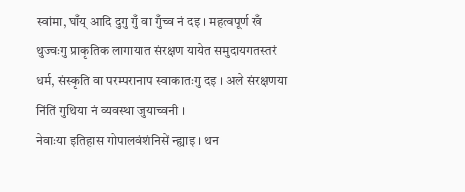स्वांमा, घाँय् आदि दुगु गुँ वा गुँच्व नं दइ । महत्वपूर्ण खँ थुज्वःगु प्राकृतिक लागायात संरक्षण यायेत समुदायगतस्तरं धर्म, संस्कृति वा परम्परानाप स्वाकातःगु दइ । अले संरक्षणया निंतिं गुथिया नं व्यवस्था जुयाच्वनी ।
नेवाःया इतिहास गोपालवंशंनिसें न्ह्याइ । थन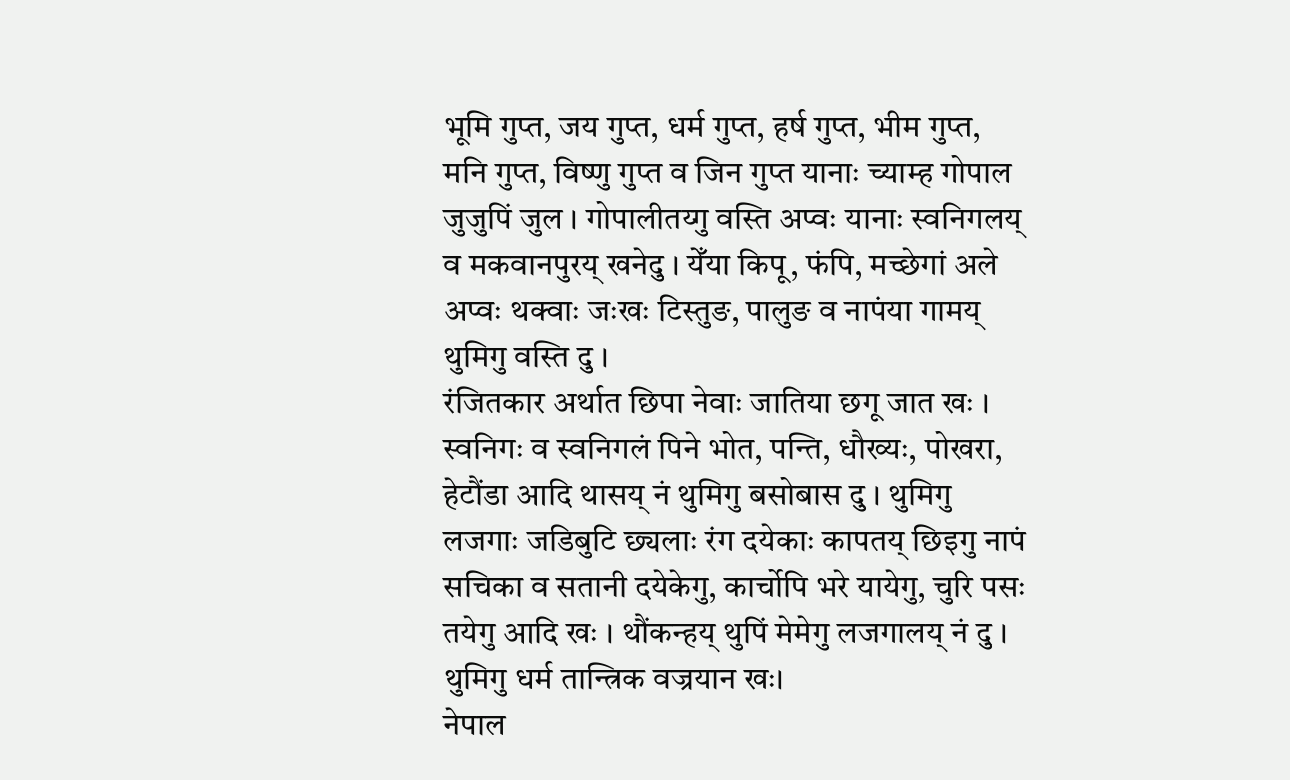भूमि गुप्त, जय गुप्त, धर्म गुप्त, हर्ष गुप्त, भीम गुप्त, मनि गुप्त, विष्णु गुप्त व जिन गुप्त यानाः च्याम्ह गोपाल जुजुपिं जुल । गोपालीतय्गु वस्ति अप्वः यानाः स्वनिगलय् व मकवानपुरय् खनेदु । येँया किपू, फंपि, मच्छेगां अले अप्वः थक्वाः जःखः टिस्तुङ, पालुङ व नापंया गामय् थुमिगु वस्ति दु ।
रंजितकार अर्थात छिपा नेवाः जातिया छगू जात खः । स्वनिगः व स्वनिगलं पिने भोत, पन्ति, धौख्यः, पोखरा, हेटौंडा आदि थासय् नं थुमिगु बसोबास दु । थुमिगु लजगाः जडिबुटि छ्यलाः रंग दयेकाः कापतय् छिइगु नापं सचिका व सतानी दयेकेगु, कार्चोपि भरे यायेगु, चुरि पसः तयेगु आदि खः । थौंकन्हय् थुपिं मेमेगु लजगालय् नं दु । थुमिगु धर्म तान्त्रिक वज्रयान खः।
नेपाल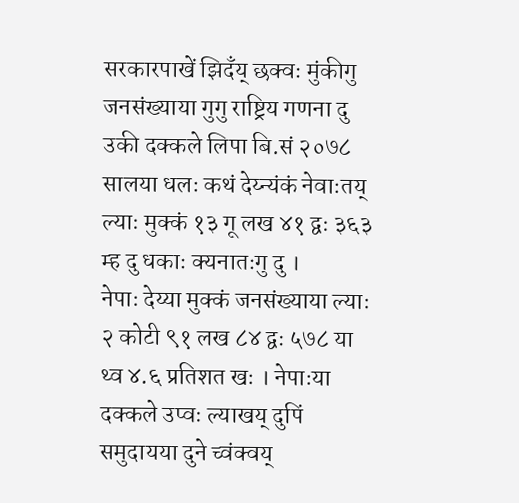सरकारपाखें झिदँय् छक्वः मुंकीगु जनसंख्याया गुगु राष्ट्रिय गणना दु उकी दक्कले लिपा बि.सं २०७८ सालया धलः कथं देय्न्यंकं नेवाःतय्
ल्याः मुक्कं १३ गू लख ४१ द्वः ३६३ म्ह दु धकाः क्यनातःगु दु ।
नेपाः देय्या मुक्कं जनसंख्याया ल्याः २ कोटी ९१ लख ८४ द्वः ५७८ या थ्व ४.६ प्रतिशत खः । नेपाःया दक्कले उप्वः ल्याखय् दुपिं समुदायया दुने च्वंक्वय्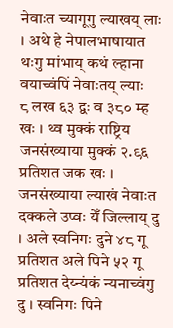नेवाःत च्यागूगु ल्याखय् लाः । अथे हे नेपालभाषायात थःगु मांभाय् कथं ल्हाना वयाच्वंपिं नेवाःतय् ल्याः
८ लख ६३ द्वः व ३८० म्ह खः । थ्व मुक्कं राष्ट्रिय जनसंख्याया मुक्कं २.९६ प्रतिशत जक खः ।
जनसंख्याया ल्याखं नेवाःत दक्कले उप्वः येँ जिल्लाय् दु । अले स्वनिगः दुने ४८ गू प्रतिशत अले पिने ५२ गू प्रतिशत देय्न्यंकं न्यनाच्वंगु दु । स्वनिगः पिने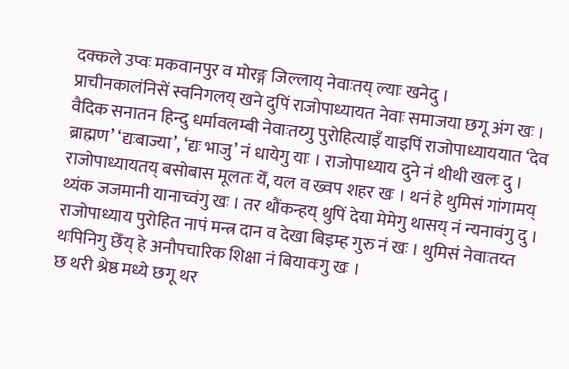दक्कले उप्वः मकवानपुर व मोरङ्ग जिल्लाय् नेवाःतय् ल्याः खनेदु ।
प्राचीनकालंनिसें स्वनिगलय् खने दुपिं राजोपाध्यायत नेवाः समाजया छगू अंग खः । वैदिक सनातन हिन्दु धर्मावलम्बी नेवाःतय्गु पुरोहित्याइँ याइपिं राजोपाध्याययात ‘देव ब्राह्मण’ ‘द्यःबाज्या’, ‘द्यः भाजु’ नं धायेगु याः । राजोपाध्याय दुने नं थीथी खलः दु । राजोपाध्यायतय् बसोबास मूलतः येँ, यल व ख्वप शहर खः । थनं हे थुमिसं गांगामय् थ्यंक जजमानी यानाच्वंगु खः । तर थौंकन्हय् थुपिं देया मेमेगु थासय् नं न्यनावंगु दु । राजोपाध्याय पुरोहित नापं मन्त्र दान व देखा बिइम्ह गुरु नं खः । थुमिसं नेवाःतय्त थःपिनिगु छेँय् हे अनौपचारिक शिक्षा नं बियावःगु खः ।
छ थरी श्रेष्ठ मध्ये छगू थर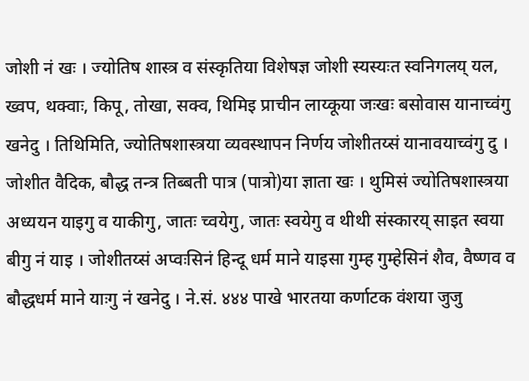जोशी नं खः । ज्योतिष शास्त्र व संस्कृतिया विशेषज्ञ जोशी स्यस्यःत स्वनिगलय् यल, ख्वप, थक्वाः, किपू, तोखा, सक्व, थिमिइ प्राचीन लाय्कूया जःखः बसोवास यानाच्वंगु खनेदु । तिथिमिति, ज्योतिषशास्त्रया व्यवस्थापन निर्णय जोशीतय्सं यानावयाच्वंगु दु । जोशीत वैदिक, बौद्ध तन्त्र तिब्बती पात्र (पात्रो)या ज्ञाता खः । थुमिसं ज्योतिषशास्त्रया अध्ययन याइगु व याकीगु, जातः च्वयेगु, जातः स्वयेगु व थीथी संस्कारय् साइत स्वया बीगु नं याइ । जोशीतय्सं अप्वःसिनं हिन्दू धर्म माने याइसा गुम्ह गुम्हेसिनं शैव, वैष्णव व बौद्धधर्म माने याःगु नं खनेदु । ने.सं. ४४४ पाखे भारतया कर्णाटक वंशया जुजु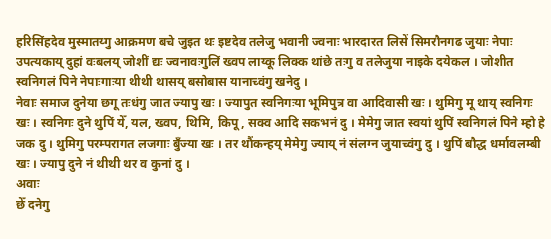हरिसिंहदेव मुस्मातय्गु आक्रमण बचे जुइत थः इष्टदेव तलेजु भवानी ज्वनाः भारदारत लिसें सिमरौनगढ जुयाः नेपाः उपत्यकाय् दुहां वःबलय् जोशीं द्यः ज्वनावःगुलिं ख्वप लाय्कू लिक्क थांछे तःगु व तलेजुया नाइके दयेकल । जोशीत स्वनिगलं पिने नेपाःगाःया थीथी थासय् बसोबास यानाच्वंगु खनेदु ।
नेवाः समाज दुनेया छगू तःधंगु जात ज्यापु खः । ज्यापुत स्वनिगःया भूमिपुत्र वा आदिवासी खः । थुमिगु मू थाय् स्वनिगः खः । स्वनिगः दुने थुपिं येँ, यल, ख्वप, थिमि, किपू, सक्व आदि सकभनं दु । मेमेगु जात स्वयां थुपिं स्वनिगलं पिने म्हो हे जक दु । थुमिगु परम्परागत लजगाः बुँज्या खः । तर थौंकन्हय् मेमेगु ज्याय् नं संलग्न जुयाच्वंगु दु । थुपिं बौद्ध धर्मावलम्बी खः । ज्यापु दुने नं थीथी थर व कुनां दु ।
अवाः
छेँ दनेगु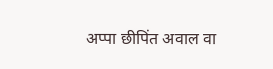अप्पा छीपिंत अवाल वा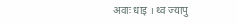अवाः धाइ । थ्व ज्यापु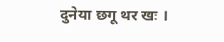दुनेया छगू थर खः ।